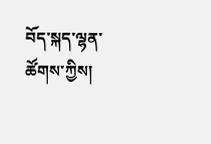བོད་སྐད་ལྷན་ཚོགས་ཀྱིས།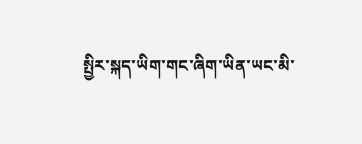སྤྱིར་སྐད་ཡིག་གང་ཞིག་ཡིན་ཡང་མི་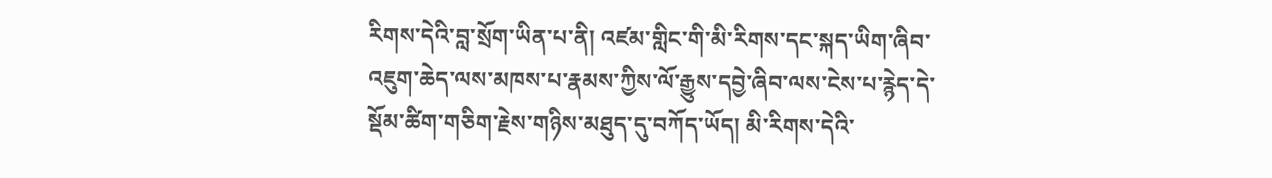རིགས་དེའི་བླ་སྲོག་ཡིན་པ་ནི། འཛམ་གླིང་གི་མི་རིགས་དང་སྐད་ཡིག་ཞིབ་འཇུག་ཆེད་ལས་མཁས་པ་རྣམས་ཀྱིས་ལོ་རྒྱུས་དབྱེ་ཞིབ་ལས་ངེས་པ་རྙེད་དེ་སྡོམ་ཚིག་གཅིག་རྗེས་གཉིས་མཐུད་དུ་བཀོད་ཡོད། མི་རིགས་དེའི་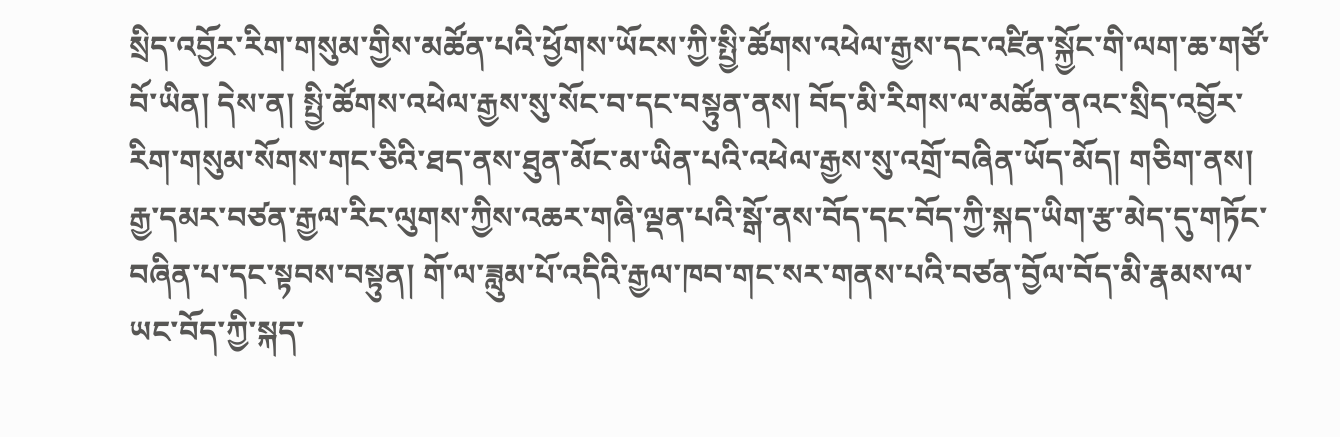སྲིད་འབྱོར་རིག་གསུམ་གྱིས་མཚོན་པའི་ཕྱོགས་ཡོངས་ཀྱི་སྤྱི་ཚོགས་འཕེལ་རྒྱས་དང་འཛིན་སྐྱོང་གི་ལག་ཆ་གཙོ་བོ་ཡིན། དེས་ན། སྤྱི་ཚོགས་འཕེལ་རྒྱས་སུ་སོང་བ་དང་བསྟུན་ནས། བོད་མི་རིགས་ལ་མཚོན་ནའང་སྲིད་འབྱོར་རིག་གསུམ་སོགས་གང་ཅིའི་ཐད་ནས་ཐུན་མོང་མ་ཡིན་པའི་འཕེལ་རྒྱས་སུ་འགྲོ་བཞིན་ཡོད་མོད། གཅིག་ནས། རྒྱ་དམར་བཙན་རྒྱལ་རིང་ལུགས་ཀྱིས་འཆར་གཞི་ལྡན་པའི་སྒོ་ནས་བོད་དང་བོད་ཀྱི་སྐད་ཡིག་རྩ་མེད་དུ་གཏོང་བཞིན་པ་དང་སྟབས་བསྟུན། གོ་ལ་ཟླུམ་པོ་འདིའི་རྒྱལ་ཁབ་གང་སར་གནས་པའི་བཙན་བྱོལ་བོད་མི་རྣམས་ལ་ཡང་བོད་ཀྱི་སྐད་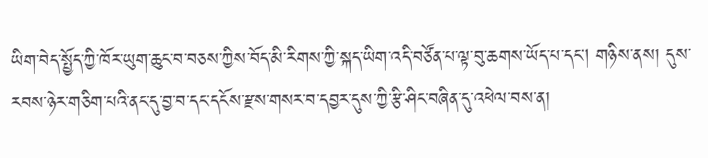ཡིག་བེད་སྤྱོད་ཀྱི་ཁོར་ཡུག་ཆུང་བ་བཅས་ཀྱིས་བོད་མི་རིགས་ཀྱི་སྐད་ཡིག་འདི་བཙོན་པ་ལྟ་བུ་ཆགས་ཡོད་པ་དང། གཉིས་ནས། དུས་རབས་ཉེར་གཅིག་པའི་ནང་དུ་བྱ་བ་དང་དངོས་རྫས་གསར་བ་དབྱར་དུས་ཀྱི་རྩི་ཤིང་བཞིན་དུ་འཕེལ་བས་ན།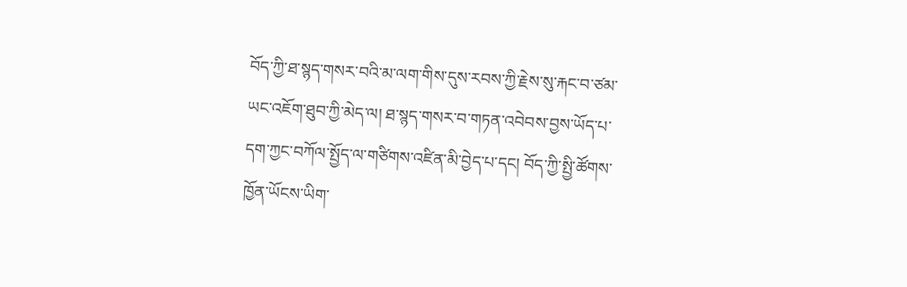བོད་ཀྱི་ཐ་སྙད་གསར་བའི་མ་ལག་གིས་དུས་རབས་ཀྱི་རྗེས་སུ་རྐང་བ་ཙམ་ཡང་འཇོག་ཐུབ་ཀྱི་མེད་ལ། ཐ་སྙད་གསར་བ་གཏན་འབེབས་བྱས་ཡོད་པ་དག་ཀྱང་བཀོལ་སྤྱོད་ལ་གཙིགས་འཛིན་མི་བྱེད་པ་དང། བོད་ཀྱི་སྤྱི་ཚོགས་ཁྱོན་ཡོངས་ཡིག་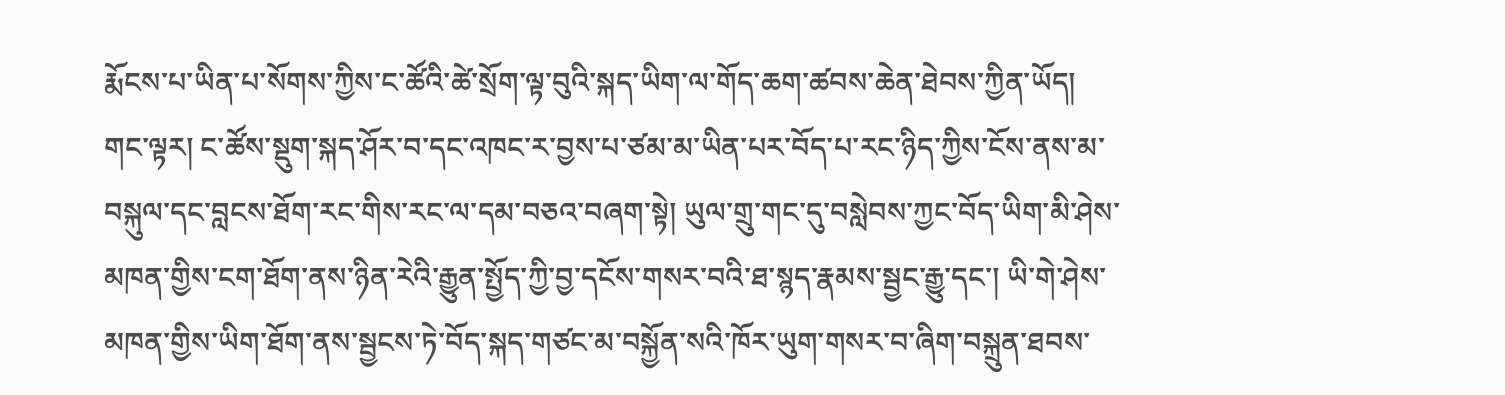རྨོངས་པ་ཡིན་པ་སོགས་ཀྱིས་ང་ཚོའི་ཚེ་སྲོག་ལྟ་བུའི་སྐད་ཡིག་ལ་གོད་ཆག་ཚབས་ཆེན་ཐེབས་ཀྱིན་ཡོད།
གང་ལྟར། ང་ཚོས་སྡུག་སྐད་ཤོར་བ་དང་འཁང་ར་བྱས་པ་ཙམ་མ་ཡིན་པར་བོད་པ་རང་ཉིད་ཀྱིས་ངོས་ནས་མ་བསྐུལ་དང་བླངས་ཐོག་རང་གིས་རང་ལ་དམ་བཅའ་བཞག་སྟེ། ཡུལ་གྲུ་གང་དུ་བསླེབས་ཀྱང་བོད་ཡིག་མི་ཤེས་མཁན་གྱིས་ངག་ཐོག་ནས་ཉིན་རེའི་རྒྱུན་སྤྱོད་ཀྱི་བྱ་དངོས་གསར་བའི་ཐ་སྙད་རྣམས་སྦྱང་རྒྱུ་དང་། ཡི་གེ་ཤེས་མཁན་གྱིས་ཡིག་ཐོག་ནས་སྦྱངས་ཏེ་བོད་སྐད་གཙང་མ་བསྐྱོན་སའི་ཁོར་ཡུག་གསར་བ་ཞིག་བསྐྲུན་ཐབས་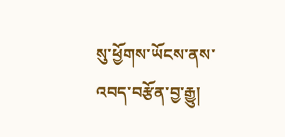སུ་ཕྱོགས་ཡོངས་ནས་འབད་བརྩོན་བྱ་རྒྱུ།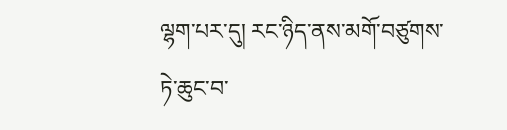ལྷག་པར་དུ། རང་ཉིད་ནས་མགོ་བཙུགས་ཏེ་ཆུང་བ་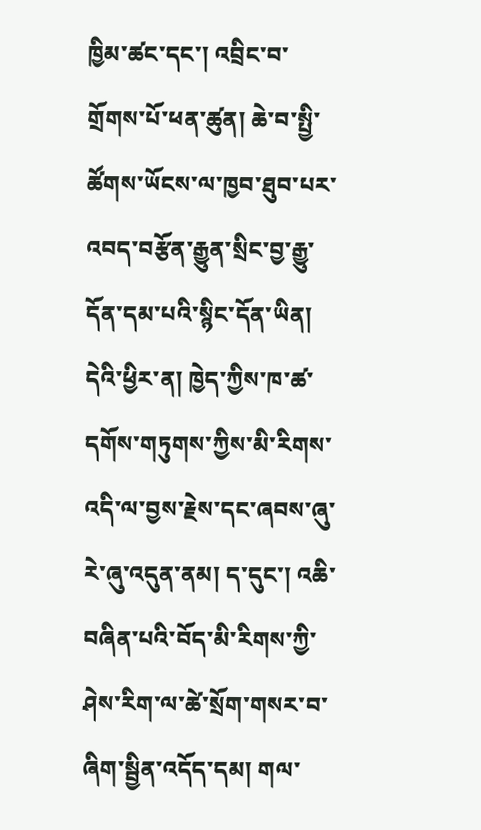ཁྱིམ་ཚང་དང་། འབྲིང་བ་གྲོགས་པོ་ཕན་ཚུན། ཆེ་བ་སྤྱི་ཚོགས་ཡོངས་ལ་ཁྱབ་ཐུབ་པར་འབད་བརྩོན་རྒྱུན་སྲིང་བྱ་རྒྱུ་དོན་དམ་པའི་སྙིང་དོན་ཡིན། དེའི་ཕྱིར་ན། ཁྱེད་ཀྱིས་ཁ་ཚ་དགོས་གཏུགས་ཀྱིས་མི་རིགས་འདི་ལ་བྱས་རྗེས་དང་ཞབས་ཞུ་རེ་ཞུ་འདུན་ནམ། ད་དུང་། འཆི་བཞིན་པའི་བོད་མི་རིགས་ཀྱི་ཤེས་རིག་ལ་ཚེ་སྲོག་གསར་བ་ཞིག་སྦྱིན་འདོད་དམ། གལ་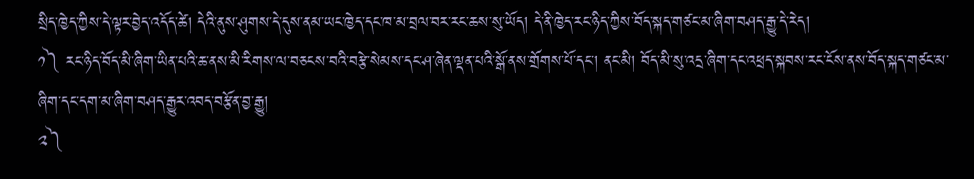སྲིད་ཁྱེད་ཀྱིས་དེ་ལྟར་བྱེད་འདོད་ཚེ། དེའི་ནུས་ཤུགས་དེ་དུས་ནམ་ཡང་ཁྱེད་དང་ཁ་མ་བྲལ་བར་རང་ཆས་སུ་ཡོད། དེ་ནི་ཁྱེད་རང་ཉིད་ཀྱིས་བོད་སྐད་གཙང་མ་ཞིག་བཤད་རྒྱུ་དེ་རེད།
༡༽ རང་ཉིད་བོད་མི་ཞིག་ཡིན་པའི་ཆ་ནས་མི་རིགས་ལ་བཅངས་བའི་བརྩེ་སེམས་དང་ཤ་ཞེན་ལྡན་པའི་སྒོ་ནས་གྲོགས་པོ་དང་། ནང་མི། བོད་མི་སུ་འདྲ་ཞིག་དང་འཕྲད་སྐབས་རང་ངོས་ནས་བོད་སྐད་གཙང་མ་ཞིག་དང་དག་མ་ཞིག་བཤད་རྒྱུར་འབད་བརྩོན་བྱ་རྒྱུ།
༢༽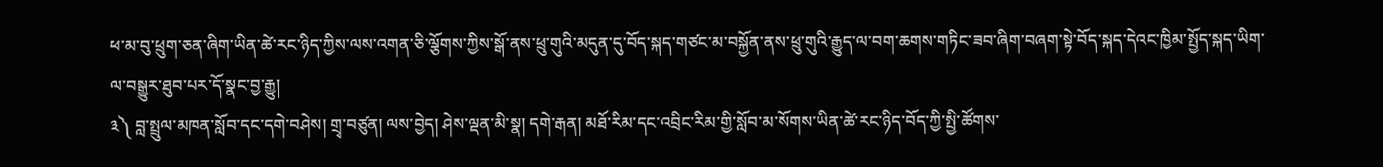ཕ་མ་བུ་ཕྲུག་ཅན་ཞིག་ཡིན་ཚེ་རང་ཉིད་ཀྱིས་ལས་འགན་ཅི་ལྕོགས་ཀྱིས་སྒོ་ནས་ཕྲུ་གུའི་མདུན་དུ་བོད་སྐད་གཙང་མ་བསྐྱོན་ནས་ཕྲུ་གུའི་རྒྱུད་ལ་བག་ཆགས་གཏིང་ཟབ་ཞིག་བཞག་སྟེ་བོད་སྐད་དེའང་ཁྱིམ་སྤྱོད་སྐད་ཡིག་ལ་བསྒྱུར་ཐུབ་པར་དོ་སྣང་བྱ་རྒྱུ།
༣༽ བླ་སྤྲུལ་མཁན་སློབ་དང་དགེ་བཤེས། གྲྭ་བཙུན། ལས་བྱེད། ཤེས་ལྡན་མི་སྣ། དགེ་རྒན། མཐོ་རིམ་དང་འབྲིང་རིམ་གྱི་སློབ་མ་སོགས་ཡིན་ཚེ་རང་ཉིད་བོད་ཀྱི་སྤྱི་ཚོགས་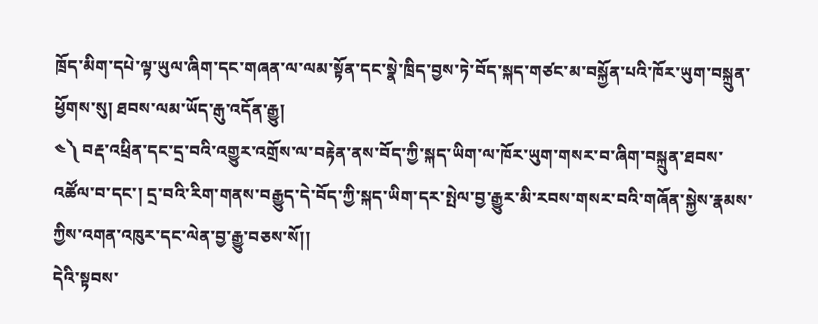ཁྲོད་མིག་དཔེ་ལྟ་ཡུལ་ཞིག་དང་གཞན་ལ་ལམ་སྟོན་དང་སྣེ་ཁྲིད་བྱས་ཏེ་བོད་སྐད་གཙང་མ་བསྐྱོན་པའི་ཁོར་ཡུག་བསྐྲུན་ཕྱོགས་སུ། ཐབས་ལམ་ཡོད་རྒུ་འདོན་རྒྱུ།
༤༽ བརྡ་འཕྲིན་དང་དྲ་བའི་འགྱུར་འགྲོས་ལ་བརྟེན་ནས་བོད་ཀྱི་སྐད་ཡིག་ལ་ཁོར་ཡུག་གསར་བ་ཞིག་བསྐྲུན་ཐབས་འཚོལ་བ་དང་། དྲ་བའི་རིག་གནས་བརྒྱུད་དེ་བོད་ཀྱི་སྐད་ཡིག་དར་སྤེལ་བྱ་རྒྱུར་མི་རབས་གསར་བའི་གཞོན་སྐྱེས་རྣམས་ཀྱིས་འགན་འཁུར་དང་ལེན་བྱ་རྒྱུ་བཅས་སོ།།
དེའི་སྟབས་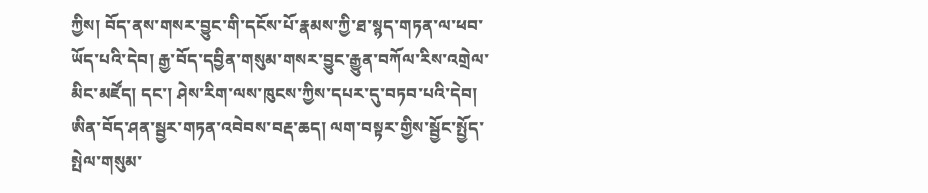ཀྱིས། བོད་ནས་གསར་བྱུང་གི་དངོས་པོ་རྣམས་ཀྱི་ཐ་སྙད་གཏན་ལ་ཕབ་ཡོད་པའི་དེབ། རྒྱ་བོད་དབྱིན་གསུམ་གསར་བྱུང་རྒྱུན་བཀོལ་རིས་འགྲེལ་མིང་མཛོད། དང་། ཤེས་རིག་ལས་ཁུངས་ཀྱིས་དཔར་དུ་བཏབ་པའི་དེབ། ཨིན་བོད་ཤན་སྦྱར་གཏན་འབེབས་བརྡ་ཆད། ལག་བསྟར་གྱིས་སྦྱོང་སྤྱོད་སྤེལ་གསུམ་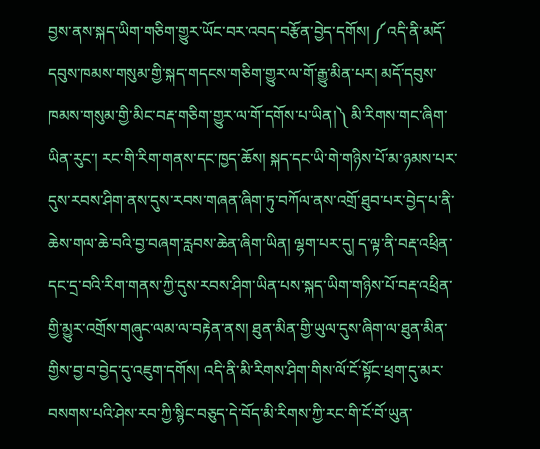བྱས་ནས་སྐད་ཡིག་གཅིག་གྱུར་ཡོང་བར་འབད་བརྩོན་བྱེད་དགོས། ༼འདི་ནི་མདོ་དབུས་ཁམས་གསུམ་གྱི་སྐད་གདངས་གཅིག་གྱུར་ལ་གོ་རྒྱུ་མིན་པར། མདོ་དབུས་ཁམས་གསུམ་གྱི་མིང་བརྡ་གཅིག་གྱུར་ལ་གོ་དགོས་པ་ཡིན།༽ མི་རིགས་གང་ཞིག་ཡིན་རུང་། རང་གི་རིག་གནས་དང་ཁྱད་ཆོས། སྐད་དང་ཡི་གེ་གཉིས་པོ་མ་ཉམས་པར་དུས་རབས་ཤིག་ནས་དུས་རབས་གཞན་ཞིག་ཏུ་བཀོལ་ནས་འགྲོ་ཐུབ་པར་བྱེད་པ་ནི་ཆེས་གལ་ཆེ་བའི་བྱ་བཞག་རླབས་ཆེན་ཞིག་ཡིན། ལྷག་པར་དུ། ད་ལྟ་ནི་བརྡ་འཕྲིན་དང་དྲ་བའི་རིག་གནས་ཀྱི་དུས་རབས་ཤིག་ཡིན་པས་སྐད་ཡིག་གཉིས་པོ་བརྡ་འཕྲིན་གྱི་མྱུར་འགྲོས་གཞུང་ལམ་ལ་བརྟེན་ནས། ཐུན་མིན་གྱི་ཡུལ་དུས་ཞིག་ལ་ཐུན་མིན་གྱིས་བྱ་བ་བྱེད་དུ་འཇུག་དགོས། འདི་ནི་མི་རིགས་ཤིག་གིས་ལོ་ངོ་སྟོང་ཕྲག་དུ་མར་བསགས་པའི་ཤེས་རབ་ཀྱི་སྙིང་བཅུད་དེ་བོད་མི་རིགས་ཀྱི་རང་གི་ངོ་བོ་ཡུན་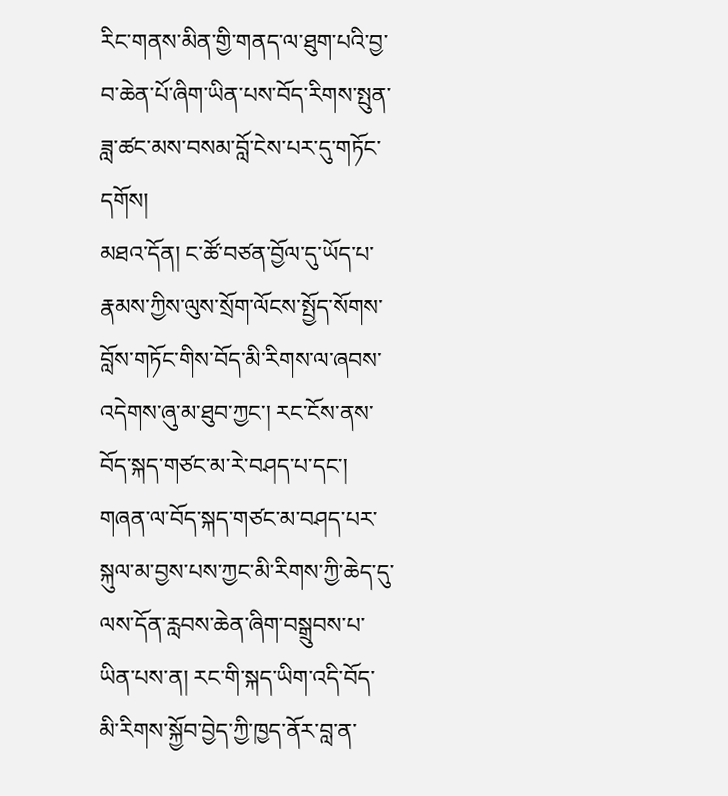རིང་གནས་མིན་གྱི་གནད་ལ་ཐུག་པའི་བྱ་བ་ཆེན་པོ་ཞིག་ཡིན་པས་བོད་རིགས་སྤུན་ཟླ་ཚང་མས་བསམ་བློ་ངེས་པར་དུ་གཏོང་དགོས།
མཐའ་དོན། ང་ཚོ་བཙན་བྱོལ་དུ་ཡོད་པ་རྣམས་ཀྱིས་ལུས་སྲོག་ལོངས་སྤྱོད་སོགས་བློས་གཏོང་གིས་བོད་མི་རིགས་ལ་ཞབས་འདེགས་ཞུ་མ་ཐུབ་ཀྱང་། རང་ངོས་ནས་བོད་སྐད་གཙང་མ་རེ་བཤད་པ་དང་། གཞན་ལ་བོད་སྐད་གཙང་མ་བཤད་པར་སྐུལ་མ་བྱས་པས་ཀྱང་མི་རིགས་ཀྱི་ཆེད་དུ་ལས་དོན་རླབས་ཆེན་ཞིག་བསྒྲུབས་པ་ཡིན་པས་ན། རང་གི་སྐད་ཡིག་འདི་བོད་མི་རིགས་སྐྱོབ་བྱེད་ཀྱི་ཁྱད་ནོར་བླ་ན་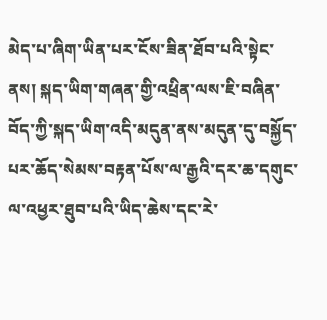མེད་པ་ཞིག་ཡིན་པར་ངོས་ཟིན་ཐོབ་པའི་སྟེང་ནས། སྐད་ཡིག་གཞན་གྱི་འཕྲིན་ལས་ཇི་བཞིན་བོད་ཀྱི་སྐད་ཡིག་འདི་མདུན་ནས་མདུན་དུ་བསྐྱོད་པར་ཆོད་སེམས་བརྟན་པོས་ལ་རྒྱའི་དར་ཆ་དགུང་ལ་འཕྱར་ཐུབ་པའི་ཡིད་ཆེས་དང་རེ་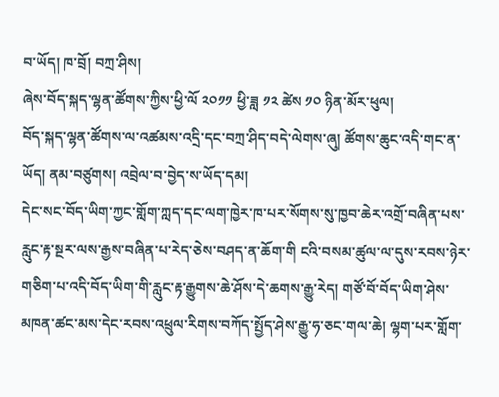བ་ཡོད། ཁ་བྲོ། བཀྲ་ཤིས།
ཞེས་བོད་སྐད་ལྷན་ཚོགས་ཀྱིས་ཕྱི་ལོ ༢༠༡༡ ཕྱི་ཟླ ༡༢ ཚེས ༡༠ ཉིན་མོར་ཕུལ།
བོད་སྐད་ལྷན་ཚོགས་ལ་འཚམས་འདྲི་དང་བཀྲ་ཤིད་བདེ་ལེགས་ཞུ། ཚོགས་ཆུང་འདི་གང་ན་ཡོད། ནམ་བཙུགས། འབྲེལ་བ་བྱེད་ས་ཡོད་དམ།
དེང་སང་བོད་ཡིག་ཀྱང་གློག་ཀླད་དང་ལག་ཁྱེར་ཁ་པར་སོགས་སུ་ཁྱབ་ཆེར་འགྲོ་བཞིན་པས་རླུང་རྟ་སྔར་ལས་རྒྱས་བཞིན་པ་རེད་ཅེས་བཤད་ན་ཆོག་གི ངའི་བསམ་ཚུལ་ལ་དུས་རབས་ཉེར་གཅིག་པ་འདི་བོད་ཡིག་གི་རླུང་རྟ་རྒྱུགས་ཆེ་ཤོས་དེ་ཆགས་རྒྱུ་རེད། གཙོ་བོ་བོད་ཡིག་ཤེས་མཁན་ཚང་མས་དེང་རབས་འཕྲུལ་རིགས་བཀོད་སྤྱོད་ཤེས་རྒྱུ་ཧ་ཅང་གལ་ཆེ། ལྷག་པར་གློག་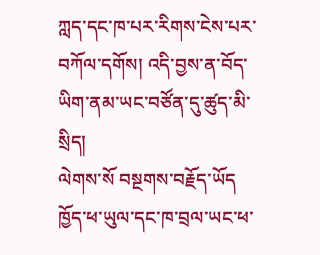ཀླད་དང་ཁ་པར་རིགས་ངེས་པར་བཀོལ་དགོས། འདི་བྱས་ན་བོད་ཡིག་ནམ་ཡང་བཙོན་དུ་ཚུད་མི་སྲིད།
ལེགས་སོ བསྔགས་བརྗོད་ཡོད
ཁྱོད་ཕ་ཡུལ་དང་ཁ་བྲལ་ཡང་ཕ་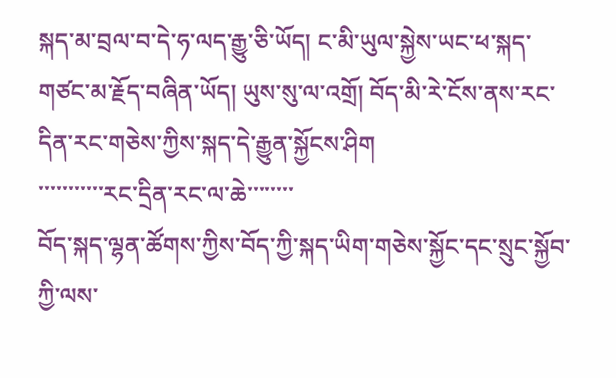སྐད་མ་བྲལ་བ་དེ་ཧ་ལད་རྒྱུ་ཅི་ཡོད། ང་མི་ཡུལ་སྐྱེས་ཡང་ཕ་སྐད་གཙང་མ་རྗོད་བཞིན་ཡོད། ཡུས་སུ་ལ་འགྲོ། བོད་མི་རེ་ངོས་ནས་རང་དིན་རང་གཅེས་ཀྱིས་སྐད་དེ་རྒྱུན་སྐྱོངས་ཤིག
་་་་་་་་་་་རང་དྲིན་རང་ལ་ཆེ་་་་་་་་
བོད་སྐད་ལྷན་ཚོགས་ཀྱིས་བོད་ཀྱི་སྐད་ཡིག་གཅེས་སྐྱོང་དང་སྲུང་སྐྱོབ་ཀྱི་ལས་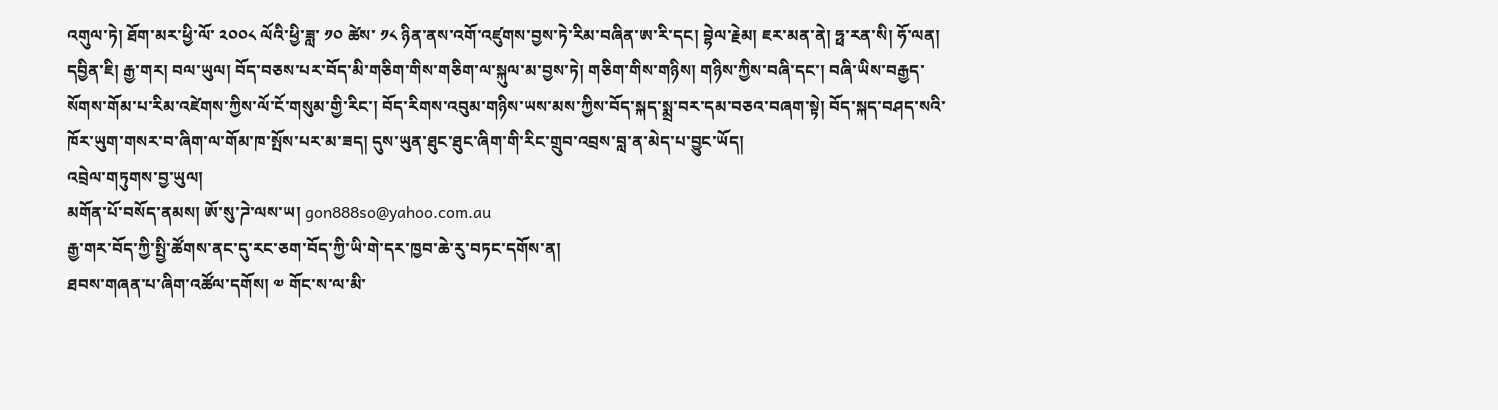འགུལ་ཏེ། ཐོག་མར་ཕྱི་ལོ་ ༢༠༠༨ ལོའི་ཕྱི་ཟླ་ ༡༠ ཚེས་ ༡༨ ཉིན་ནས་འགོ་འཛུགས་བྱས་ཏེ་རིམ་བཞིན་ཨ་རི་དང། བྷེལ་རྗེམ། ཇར་མན་ནེ། ཧྥ་རན་སི། ཧོ་ལན། དབྱིན་ཇི། རྒྱ་གར། བལ་ཡུལ། བོད་བཅས་པར་བོད་མི་གཅིག་གིས་གཅིག་ལ་སྐུལ་མ་བྱས་ཏེ། གཅིག་གིས་གཉིས། གཉིས་ཀྱིས་བཞི་དང་། བཞི་ཡིས་བརྒྱད་སོགས་གོམ་པ་རིམ་འཛེགས་ཀྱིས་ལོ་ངོ་གསུམ་གྱི་རིང་། བོད་རིགས་འབུམ་གཉིས་ཡས་མས་ཀྱིས་བོད་སྐད་སྨྲ་བར་དམ་བཅའ་བཞག་སྟེ། བོད་སྐད་བཤད་སའི་ཁོར་ཡུག་གསར་བ་ཞིག་ལ་གོམ་ཁ་སྤོས་པར་མ་ཟད། དུས་ཡུན་ཐུང་ཐུང་ཞིག་གི་རིང་གྲུབ་འབྲས་བླ་ན་མེད་པ་བྱུང་ཡོད།
འབྲེལ་གཏུགས་བྱ་ཡུལ།
མགོན་པོ་བསོད་ནམས། ཨོ་སུ་ཌེ་ལས་ཡ། gon888so@yahoo.com.au
རྒྱ་གར་བོད་ཀྱི་སྤྱི་ཚོགས་ནང་དུ་རང་ཅག་བོད་ཀྱི་ཡི་གེ་དར་ཁྱབ་ཆེ་རུ་བཏང་དགོས་ན།
ཐབས་གཞན་པ་ཞིག་འཚོལ་དགོས། ༧ གོང་ས་ལ་མི་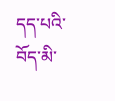དད་པའི་བོད་མི་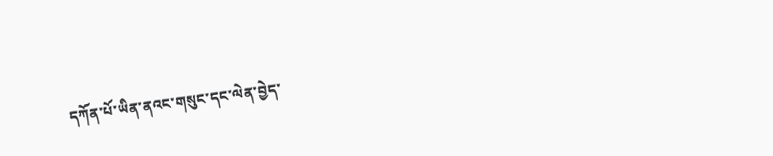དཀོན་པོ་ཡིན་ནའང་གསུང་དང་ལེན་བྱེད་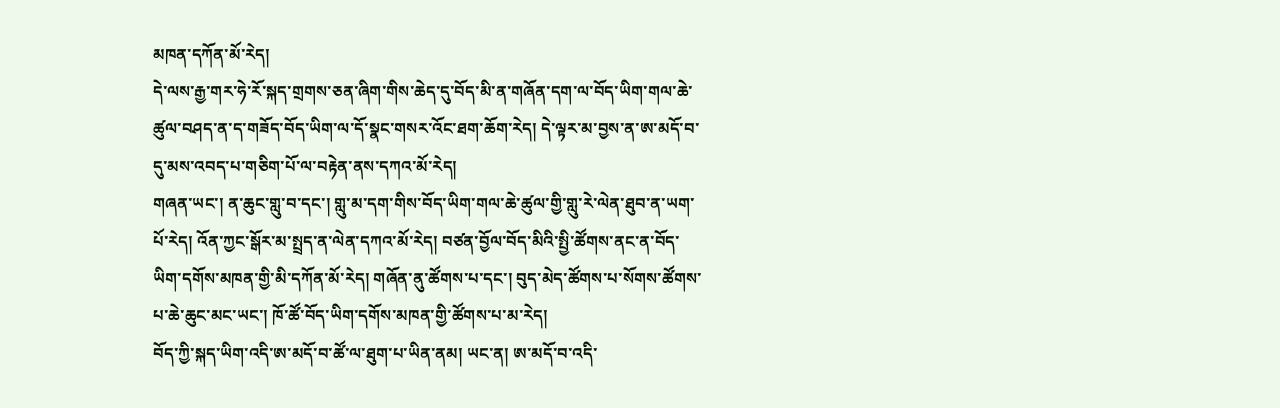མཁན་དཀོན་མོ་རེད།
དེ་ལས་རྒྱ་གར་ཧེ་རོ་སྐད་གྲགས་ཅན་ཞིག་གིས་ཆེད་དུ་བོད་མི་ན་གཞོན་དག་ལ་བོད་ཡིག་གལ་ཆེ་ཚུལ་བཤད་ན་ད་གཟོད་བོད་ཡིག་ལ་དོ་སྣང་གསར་འོང་ཐག་ཆོག་རེད། དེ་ལྟར་མ་བྱས་ན་ཨ་མདོ་བ་དུ་མས་འབད་པ་གཅིག་པོ་ལ་བརྟེན་ནས་དཀའ་མོ་རེད།
གཞན་ཡང་། ན་ཆུང་གླུ་བ་དང་། གླུ་མ་དག་གིས་བོད་ཡིག་གལ་ཆེ་ཚུལ་གྱི་གླུ་རེ་ལེན་ཐུབ་ན་ཡག་པོ་རེད། འོན་ཀྱང་སྒོར་མ་སྤྲད་ན་ལེན་དཀའ་མོ་རེད། བཙན་བྱོལ་བོད་མིའི་སྤྱི་ཚོགས་ནང་ན་བོད་ཡིག་དགོས་མཁན་གྱི་མི་དཀོན་མོ་རེད། གཞོན་ནུ་ཚོགས་པ་དང་། བུད་མེད་ཚོགས་པ་སོགས་ཚོགས་པ་ཆེ་ཆུང་མང་ཡང་། ཁོ་ཚོ་བོད་ཡིག་དགོས་མཁན་གྱི་ཚོགས་པ་མ་རེད།
བོད་ཀྱི་སྐད་ཡིག་འདི་ཨ་མདོ་བ་ཚོ་ལ་ཐུག་པ་ཡིན་ནམ། ཡང་ན། ཨ་མདོ་བ་འདི་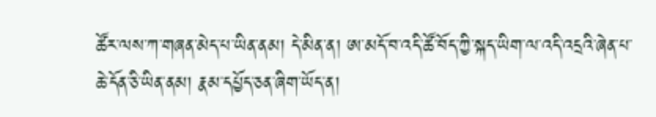ཚོར་ལས་ཀ་གཞན་མེད་པ་ཡིན་ནམ། དེ་མིན་ན། ཨ་མདོ་བ་འདི་ཚོ་བོད་ཀྱི་སྐད་ཡིག་ལ་འདི་འདྲའི་ཞེན་པ་ཆེ་དོན་ཅི་ཡིན་ནམ། རྣམ་དཔྱོད་ཅན་ཞིག་ཡོད་ན།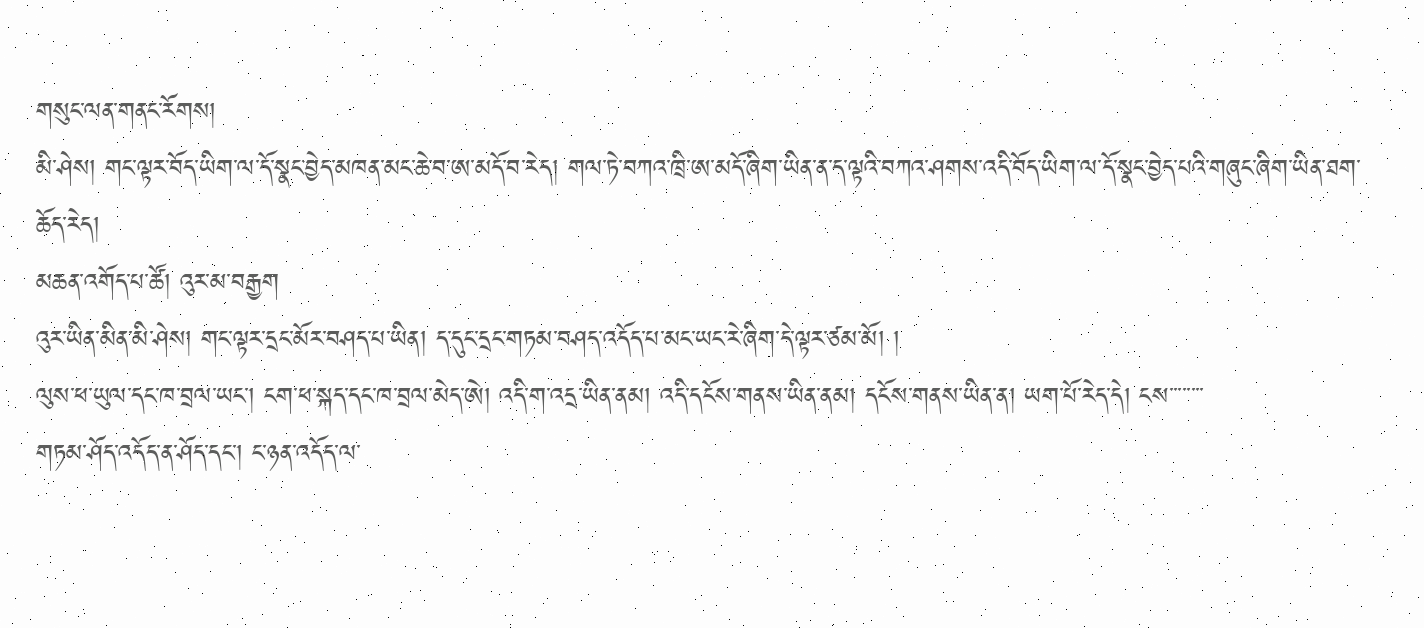གསུང་ལན་གནང་རོགས།
མི་ཤེས། གང་ལྟར་བོད་ཡིག་ལ་དོ་སྣང་བྱེད་མཁན་མང་ཆེ་བ་ཨ་མདོ་བ་རེད། གལ་ཏེ་བཀའ་ཁྲི་ཨ་མདོ་ཞིག་ཡིན་ན་ད་ལྟའི་བཀའ་ཤགས་འདི་བོད་ཡིག་ལ་དོ་སྣང་བྱེད་པའི་གཞུང་ཞིག་ཡིན་ཐག་ཆོད་རེད།
མཆན་འགོད་པ་ཚོ། འུར་མ་བརྒྱག
འུར་ཡིན་མིན་མི་ཤེས། གང་ལྟར་དྲང་མོར་བཤད་པ་ཡིན། ད་དུང་དྲང་གཏམ་བཤད་འདོད་པ་མང་ཡང་རེ་ཞིག་དེ་ལྟར་ཙམ་མོ། །
ལུས་ཕ་ཡུལ་དང་ཁ་བྲལ་ཡང་། ངག་ཕ་སྐད་དང་ཁ་བྲལ་མེད་ཨེ། འདི་ག་འདྲ་ཡིན་ནམ། འདི་དངོས་གནས་ཡིན་ནམ། དངོས་གནས་ཡིན་ན། ཡག་པོ་རེད་དེ། ངས་་་་་་་་
གཏམ་ཤོད་འདོད་ན་ཤོད་དང་། ང་ཉན་འདོད་ལ་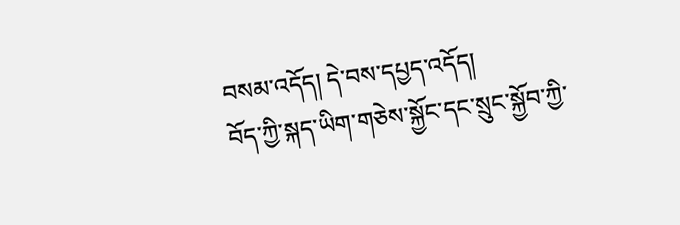བསམ་འདོད། དེ་བས་དཔྱད་འདོད།
བོད་ཀྱི་སྐད་ཡིག་གཅེས་སྐྱོང་དང་སྲུང་སྐྱོབ་ཀྱི་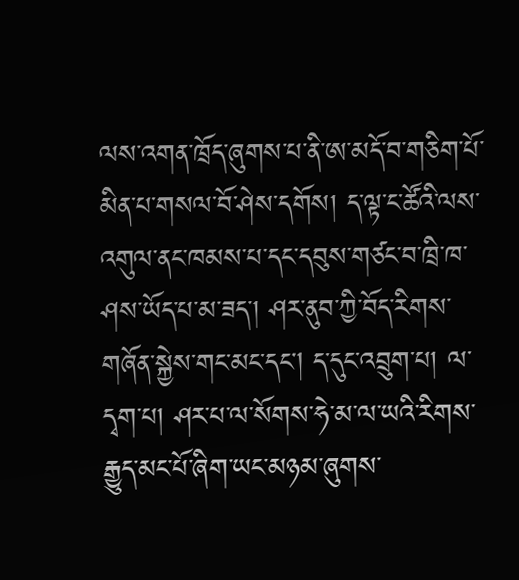ལས་འགན་ཁྲོད་ཞུགས་པ་ནི་ཨ་མདོ་བ་གཅིག་པོ་མིན་པ་གསལ་བོ་ཤེས་དགོས། ད་ལྟ་ང་ཚོའི་ལས་འགུལ་ནང་ཁམས་པ་དང་དབུས་གཙང་བ་ཁྲི་ཁ་ཤས་ཡོད་པ་མ་ཟད་། ཤར་ནུབ་ཀྱི་བོད་རིགས་གཞོན་སྐྱེས་གང་མང་དང། ད་དུང་འབྲུག་པ། ལ་དྭག་པ། ཤར་པ་ལ་སོགས་ཧེ་མ་ལ་ཡའི་རིགས་རྒྱུད་མང་པོ་ཞིག་ཡང་མཉམ་ཞུགས་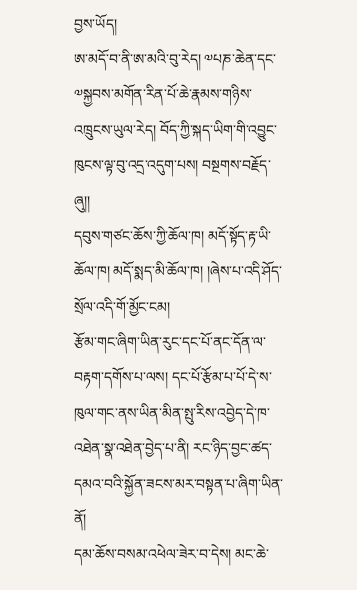བྱས་ཡོད།
ཨ་མདོ་བ་ནི་ཨ་མའི་བུ་རེད། ༧པཎ་ཆེན་དང་༧སྐྱབས་མགོན་རིན་པོ་ཆེ་རྣམས་གཉིས་འཁྲུངས་ཡུལ་རེད། བོད་ཀྱི་སྐད་ཡིག་གི་འབྱུང་ཁུངས་ལྟ་བུ་འདྲ་འདུག་པས། བསྔགས་བརྗོད་ཞུ།།
དབུས་གཙང་ཆོས་ཀྱི་ཆོལ་ཁ། མདོ་སྟོད་རྟ་ཡི་ཆོལ་ཁ། མདོ་སྨད་མི་ཆོལ་ཁ། །ཞེས་པ་འདི་ཤོད་སྲོལ་འདི་གོ་མྱོང་ངམ།
རྩོམ་གང་ཞིག་ཡིན་རུང་དང་པོ་ནང་དོན་ལ་བརྟག་དགོས་པ་ལས། དང་པོ་རྩོམ་པ་པོ་དེ་ས་ཁུལ་གང་ནས་ཡིན་མིན་སྤུ་རིས་འབྱེད་དེ་ཁ་འཐེན་སྣ་འཐེན་བྱེད་པ་ནི། རང་ཉིད་བྱང་ཚད་དམའ་བའི་སྐྱོན་ཟངས་མར་བསྟན་པ་ཞིག་ཡིན་ནོ།
དམ་ཆོས་བསམ་འཕེལ་ཟེར་བ་དེས། མང་ཆེ་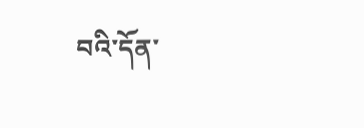བའི་དོན་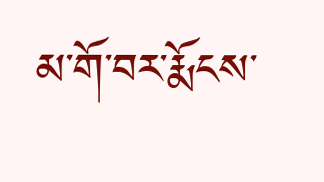མ་གོ་བར་རྨོངས་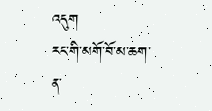འདུག
རང་གི་མགོ་བོ་མ་ཆག་ན་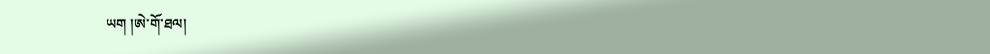ཡག །ཨེ་གོ་ཐལ།